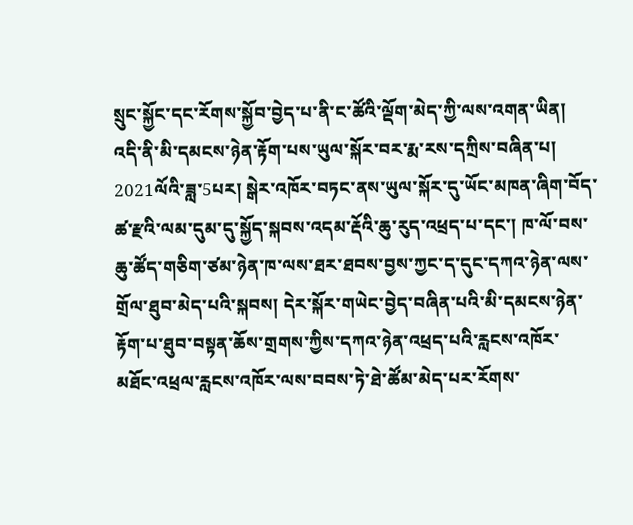སྲུང་སྐྱོང་དང་རོགས་སྐྱོབ་བྱེད་པ་ནི་ང་ཚོའི་ལྡོག་མེད་ཀྱི་ལས་འགན་ཡིན།
འདི་ནི་མི་དམངས་ཉེན་རྟོག་པས་ཡུལ་སྐོར་བར་རྨ་རས་དཀྲིས་བཞིན་པ།
2021ལོའི་ཟླ་5པར། སྒེར་འཁོར་བཏང་ནས་ཡུལ་སྐོར་དུ་ཡོང་མཁན་ཞིག་བོད་ཚ་རྫའི་ལམ་དུམ་དུ་སྐྱོད་སྐབས་འདམ་རྡོའི་ཆུ་རུད་འཕྲད་པ་དང་། ཁ་ལོ་བས་ཆུ་ཚོད་གཅིག་ཙམ་ཉེན་ཁ་ལས་ཐར་ཐབས་བྱས་ཀྱང་ད་དུང་དཀའ་ཉེན་ལས་གྲོལ་ཐུབ་མེད་པའི་སྐབས། དེར་སྐོར་གཡེང་བྱེད་བཞིན་པའི་མི་དམངས་ཉེན་རྟོག་པ་ཐུབ་བསྟན་ཆོས་གྲགས་ཀྱིས་དཀའ་ཉེན་འཕྲད་པའི་རླངས་འཁོར་མཐོང་འཕྲལ་རླངས་འཁོར་ལས་བབས་ཏེ་ཐེ་ཚོམ་མེད་པར་རོགས་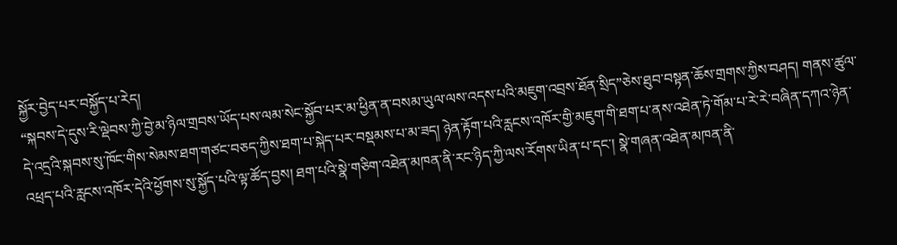སྐྱོར་བྱེད་པར་བསྐྱོད་པ་རེད།
“སྐབས་དེ་དུས་རི་ལྡེབས་ཀྱི་བྱེ་མ་ཉིལ་གྲབས་ཡོད་པས་ལམ་སེང་སྐྱོབ་པར་མ་ཕྱིན་ན་བསམ་ཡུལ་ལས་འདས་པའི་མཇུག་འབྲས་ཐོན་སྲིད”ཅེས་ཐུབ་བསྟན་ཆོས་གྲགས་ཀྱིས་བཤད། གནས་ཚུལ་དེ་འདྲའི་སྐབས་སུ་ཁོང་གིས་སེམས་ཐག་གཙང་བཅད་ཀྱིས་ཐག་པ་སྐེད་པར་བསྡམས་པ་མ་ཟད། ཉེན་རྟོག་པའི་རླངས་འཁོར་གྱི་མཇུག་གི་ཐག་པ་ནས་འཐེན་ཏེ་གོམ་པ་རེ་རེ་བཞིན་དཀའ་ཉེན་འཕྲད་པའི་རླངས་འཁོར་དེའི་ཕྱོགས་སུ་སྐྱོད་པའི་ལྟ་ཚོད་བྱས། ཐག་པའི་སྣེ་གཅིག་འཐེན་མཁན་ནི་རང་ཉིད་ཀྱི་ལས་རོགས་ཡིན་པ་དང་། སྣེ་གཞན་འཐེན་མཁན་ནི་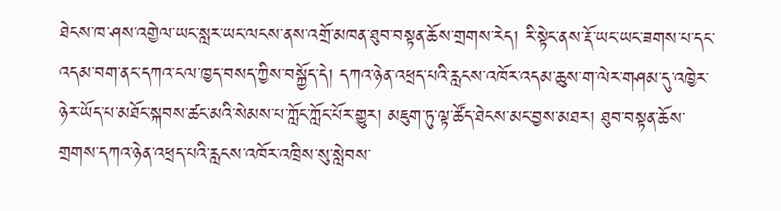ཐེངས་ཁ་ཤས་འགྱེལ་ཡང་སླར་ཡང་ལངས་ནས་འགྲོ་མཁན་ཐུབ་བསྟན་ཆོས་གྲགས་རེད། རི་སྟེང་ནས་རྡོ་ཡང་ཡང་ཟགས་པ་དང་འདམ་བག་ནང་དཀའ་ངལ་ཁྱད་བསད་ཀྱིས་བསྐྱོད་དེ། དཀའ་ཉེན་འཕྲད་པའི་རླངས་འཁོར་འདམ་ཆུས་ག་ལེར་གཤམ་དུ་འཁྱེར་ཉེར་ཡོད་པ་མཐོང་སྐབས་ཚང་མའི་སེམས་པ་ཀློང་ཀློང་པོར་གྱུར། མཇུག་ཏུ་ལྟ་ཚོད་ཐེངས་མང་བྱས་མཐར། ཐུབ་བསྟན་ཆོས་གྲགས་དཀའ་ཉེན་འཕྲད་པའི་རླངས་འཁོར་འཁྲིས་སུ་སླེབས་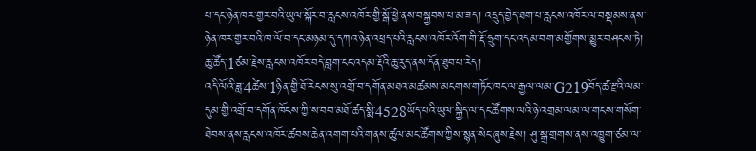པ་དང་ཉེན་ཁར་གྱར་བའི་ཡུལ་སྐོར་བ་རླངས་འཁོར་གྱི་སྒོ་ཕྱེ་ནས་བསྐྱབས་པ་མ་ཟད། འདྲུད་བྱེད་ཐག་པ་རླངས་འཁོར་ལ་བསྡམས་ནས་ཉེན་ཁར་གྱར་བའི་ཁ་ལོ་བ་དང་མཉམ་དུ་དཀའ་ཉེན་འཕྲད་པའི་རླངས་འཁོར་འོག་གི་རྡོ་ཧྲུག་དང་འདམ་བག་མགྱོགས་མྱུར་བཤངས་ཏེ། ཆུ་ཚོད་1ཙམ་རྗེས་རླངས་འཁོར་བདེ་བླག་ངང་འདམ་རྡོའི་ཆུ་རུད་ནས་དོན་ཐུབ་པ་རེད།
འདི་ལོའི་ཟླ་4ཚེས་1ཉིན་གྱི་ཐོ་རེངས་སུ་འགྲོ་བ་དགོན་མཐའ་མཚམས་མངགས་གཏོང་ཁང་ལ་རྒྱལ་ལམ་G219བོད་ཚ་རྫའི་ལམ་དུམ་གྱི་འགྲོ་བ་དགོན་ཁོངས་ཀྱི་ས་བབ་མཐོ་ཚད་སྨི་4528ཡོད་པའི་ཡུལ་སྐྱིད་ལ་དང་ཚོགས་ལའི་ཉེ་འགྲམ་ལམ་ལ་གངས་གསོག་ཐེབས་ནས་རླངས་འཁོར་ཚབས་ཆེན་འགག་པའི་གནས་ཚུལ་མང་ཚོགས་ཀྱིས་སྙན་སེང་ཞུས་རྗེས། ཤུ་སྒྲ་གྲགས་ནས་འཁྱུག་ཙམ་ལ་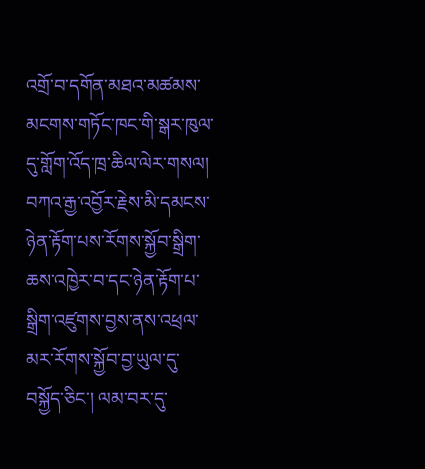འགྲོ་བ་དགོན་མཐའ་མཚམས་མངགས་གཏོང་ཁང་གི་སྒར་ཁུལ་དུ་གློག་འོད་ཁྲ་ཆིལ་ལེར་གསལ།
བཀའ་རྒྱ་འབྱོར་རྗེས་མི་དམངས་ཉེན་རྟོག་པས་རོགས་སྐྱོབ་སྒྲིག་ཆས་འཁྱེར་བ་དང་ཉེན་རྟོག་པ་སྒྲིག་འཛུགས་བྱས་ནས་འཕྲལ་མར་རོགས་སྐྱོབ་བྱ་ཡུལ་དུ་བསྐྱོད་ཅིང་། ལམ་བར་དུ་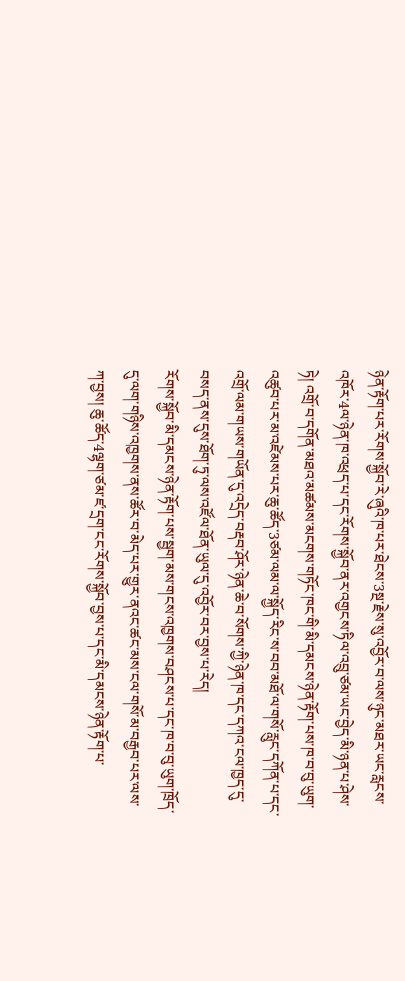ཉེན་རྟོག་པར་རོགས་སྐྱོབ་རེ་ཞུའི་ཁ་པར་ཐེངས་3སྔ་རྗེས་སུ་འབྱོར་བ་ལས་ཉུང་མཐར་ཡང་རླངས་འཁོར་4ལ་ཉེན་ཁ་འཕྲད་པ་དང་རོགས་སྐྱོབ་ནར་འགྱངས་ཏིལ་འབྲུ་ཙམ་ཡང་བྱེད་མི་ཉན་པ་ཤེས་ཏེ། འགྲོ་བ་དགོན་མཐའ་མཚམས་མངགས་གཏོང་ཁང་གི་མི་དམངས་ཉེན་རྟོག་པས་ཁ་བ་བུ་ཡུག་འཚུབ་པར་མ་འཛེམས་པར་ཆུ་ཚོད་3ཙམ་ལམ་ལ་སྐྱོད་རིང་ས་བབ་མཐོ་ལ་གསོ་རླུང་དཀོན་པ་དང་འགྲོ་ལམ་གཡས་གཡོན་དུ་འདྲེད་བརྡབ་ཤོར་ཉེན་ཆེ་བ་སོགས་ཀྱི་ཉེན་ཁ་དང་དཀའ་ངལ་ཁྱད་དུ་བསད་ནས་དུས་ཐོག་ཏུ་ལས་འཛོལ་ཐོན་ཡུལ་དུ་འབྱོར་བར་བྱས་པ་རེད།
རོགས་སྐྱོབ་མི་དམངས་ཉེན་རྟོག་པས་སྦྱག་མས་གངས་འཁྱགས་བཤངས་པ་དང་ཁ་བ་བུ་ཡུག་ཁྲོད་དུ་ལག་གཉིས་འཁྱགས་ནས་ཚོར་བ་མེད་པར་གྱུར་ནའང་ཚང་མས་ངལ་གསོ་མ་བརྒྱབ་པར་ལས་ཀ་བྱས། ཆུ་ཚོད་4ལྷག་ཙམ་ཛ་དྲག་ངང་རོགས་སྐྱོབ་བྱས་པ་དང་མི་དམངས་ཉེན་རྟོག་པ་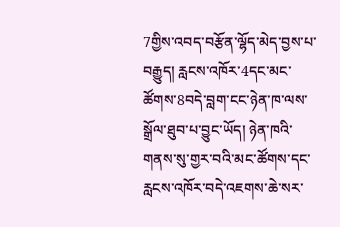7གྱིས་འབད་བརྩོན་ལྷོད་མེད་བྱས་པ་བརྒྱུད། རླངས་འཁོར་4དང་མང་ཚོགས་8བདེ་བླག་ངང་ཉེན་ཁ་ལས་སྒྲོལ་ཐུབ་པ་བྱུང་ཡོད། ཉེན་ཁའི་གནས་སུ་གྱར་བའི་མང་ཚོགས་དང་རླངས་འཁོར་བདེ་འཇགས་ཆེ་སར་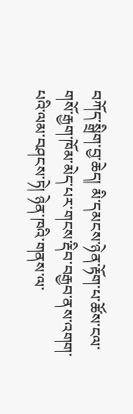བཀོད་སྒྲིག་བྱ་ཆེད། མི་དམངས་ཉེན་རྟོག་པ་ཚོས་ངལ་གསོ་རྒྱག་ཁོམ་མེད་པར་གངས་རྡིབ་བརྒྱབ་ནས་འགག་པའི་ལམ་བཤངས་ཏེ། ཉེན་ཁའི་གནས་ལ་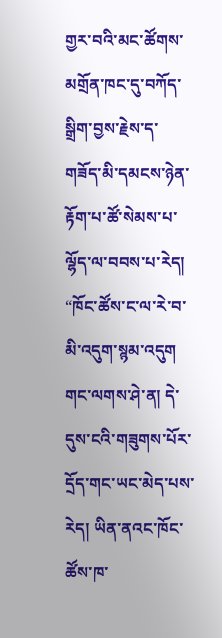གྱར་བའི་མང་ཚོགས་མགྲོན་ཁང་དུ་བཀོད་སྒྲིག་བྱས་རྗེས་ད་གཟོད་མི་དམངས་ཉེན་རྟོག་པ་ཚོ་སེམས་པ་ལྷོད་ལ་བབས་པ་རེད།
“ཁོང་ཚོས་ང་ལ་རེ་བ་མི་འདུག་སྙམ་འདུག གང་ལགས་ཤེ་ན། དེ་དུས་ངའི་གཟུགས་པོར་དྲོད་གང་ཡང་མེད་པས་རེད། ཡིན་ནའང་ཁོང་ཚོས་ཁ་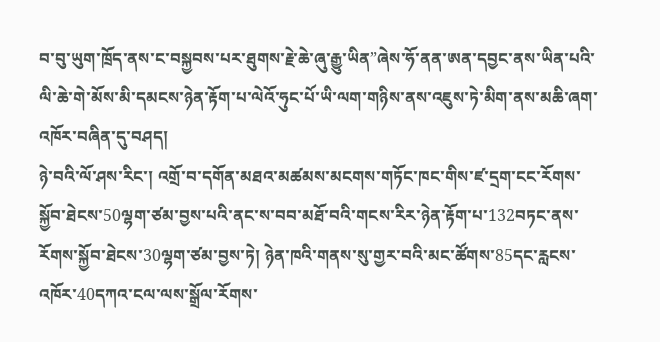བ་བུ་ཡུག་ཁྲོད་ནས་ང་བསྐྱབས་པར་ཐུགས་རྗེ་ཆེ་ཞུ་རྒྱུ་ཡིན”ཞེས་ཧོ་ནན་ཨན་དབྱང་ནས་ཡིན་པའི་ལི་ཆེ་གེ་མོས་མི་དམངས་ཉེན་རྟོག་པ་ལེའོ་ཧུང་པོ་ཡི་ལག་གཉིས་ནས་འཇུས་ཏེ་མིག་ནས་མཆི་ཞག་འཁོར་བཞིན་དུ་བཤད།
ཉེ་བའི་ལོ་ཤས་རིང་། འགྲོ་བ་དགོན་མཐའ་མཚམས་མངགས་གཏོང་ཁང་གིས་ཛ་དྲག་ངང་རོགས་སྐྱོབ་ཐེངས་50ལྷག་ཙམ་བྱས་པའི་ནང་ས་བབ་མཐོ་བའི་གངས་རིར་ཉེན་རྟོག་པ་132བཏང་ནས་རོགས་སྐྱོབ་ཐེངས་30ལྷག་ཙམ་བྱས་ཏེ། ཉེན་ཁའི་གནས་སུ་གྱར་བའི་མང་ཚོགས་85དང་རླངས་འཁོར་40དཀའ་ངལ་ལས་སྒྲོལ་རོགས་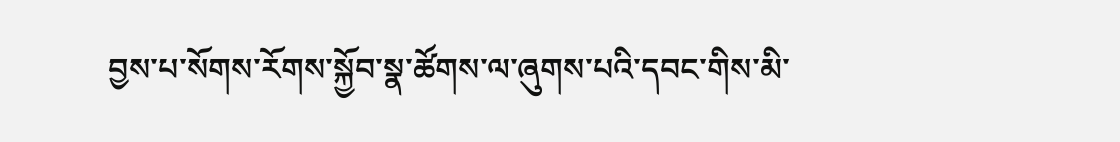བྱས་པ་སོགས་རོགས་སྐྱོབ་སྣ་ཚོགས་ལ་ཞུགས་པའི་དབང་གིས་མི་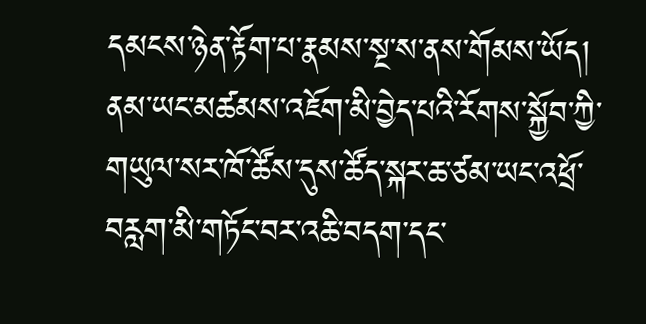དམངས་ཉེན་རྟོག་པ་རྣམས་སྔ་ས་ནས་གོམས་ཡོད། ནམ་ཡང་མཚམས་འཇོག་མི་བྱེད་པའི་རོགས་སྐྱོབ་ཀྱི་གཡུལ་སར་ཁོ་ཚོས་དུས་ཚོད་སྐར་ཆ་ཙམ་ཡང་འཕྲོ་བརླག་མི་གཏོང་བར་འཆི་བདག་དང་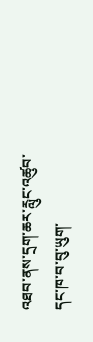འཐབ་ནས་དྲག་ཆར་རླུང་འཚུབ་དང་ཁ་བ་བུ་ཡུག་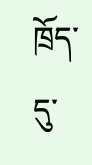ཁྲོད་དུ་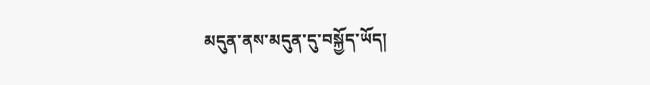མདུན་ནས་མདུན་དུ་བསྐྱོད་ཡོད།